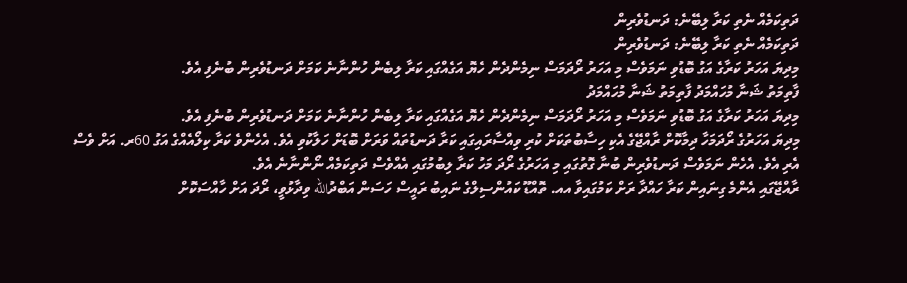ދަތިކަމެއް ނެތި ކަރާ ލިބޭނެ: ދަނޑުވެރިން
ދަތިކަމެއް ނެތި ކަރާ ލިބޭނެ: ދަނޑުވެރިން
މިދިޔަ އަހަރު ކަރާގެ އަގު ބޮޑުވި ނަމަވެސް މި އަހަރު ރޯދަމަސް ނިމެންދެން ހެޔޮ އަގެއްގައި ކަރާ ލިބެން ހުންނާނެ ކަމަށް ދަނޑުވެރިން ބުނެފި އެވެ.
ފާތިމަތު ޝަނާ މުހައްމަދު ފާތިމަތު ޝަނާ މުހައްމަދު
މިދިޔަ އަހަރު ކަރާގެ އަގު ބޮޑުވި ނަމަވެސް މި އަހަރު ރޯދަމަސް ނިމެންދެން ހެޔޮ އަގެއްގައި ކަރާ ލިބެން ހުންނާނެ ކަމަށް ދަނޑުވެރިން ބުނެފި އެވެ.
މިދިޔަ އަހަރުގެ ރޯދަމަހާ ދިމާކޮށް ރާއްޖޭގެ އެކި ހިސާބުތަކަށް ކުރި ވިއްސާރައިގައި ކަރާ ދަނޑުތައް ވަރަށް ބޮޑަށް ހަލާކުވި އެވެ. އެހެންވެ ކަރާ ކިލޯއެއްގެ އަގު 60ރ. އަށް ވެސް އެރި އެވެ. އެހެން ނަމަވެސް ދަނޑުވެރިން ބުނާ ގޮތުގައި މި އަހަރުގެ ރޯދަ މަހު ކަރާ ލިބުމުގައި އެއްވެސް ދަތިކަމެއް ނޯންނާނެ އެވެ.
ރާއްޖޭގައި އެންމެ ގިނައިން ކަރާ ހައްދާ ރަށް ކަމުގައިވާ އއ. ތޮއްޑޫ ކައުންސިލްގެ ނައިބު ރައީސް ހަސަން އަބްދުالله ވިދާޅުވީ، ރޯދަ އަށް ހާއްސަކޮށް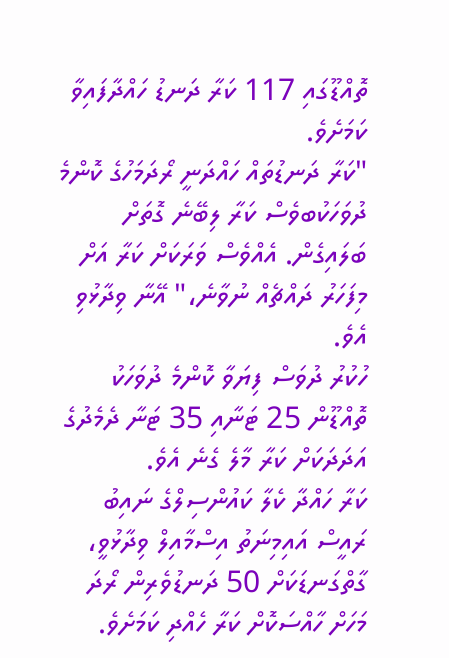ތޮއްޑޫގައި 117 ކަރާ ދަނޑު ހައްދާފައިވާ ކަމަށެވެ.
"ކަރާ ދަނޑުތައް ހައްދަނީ ރޯދަމަހުގެ ކޮންމެ ދުވަހަކުބވެސް ކަރާ ލިބޭނެ ގޮތަށް ބަލައިގެން. އެއްވެސް ވަރަކަށް ކަރާ އަށް މިފަހަރު ދައްޗެއް ނުވާނެ،" އޭނާ ވިދާޅުވި އެވެ.
ހުކުރު ދުވަސް ފިޔަވާ ކޮންމެ ދުވަހަކު ތޮއްޑޫން 25 ޓަނާއި 35 ޓަނާ ދެމެދުގެ އަދަދަކަށް ކަރާ މާލެ ގެނެ އެވެ.
ކަރާ ހައްދާ ކެލާ ކައުންސިލްގެ ނައިބު ރައީސް އައިމިނަތު އިސްމާއިލް ވިދާޅުވީ، ގާތްގަނޑަކަށް 50 ދަނޑުވެރިން ރޯދަ މަހަށް ހާއްސަކޮށް ކަރާ ހެއްދި ކަމަށެވެ.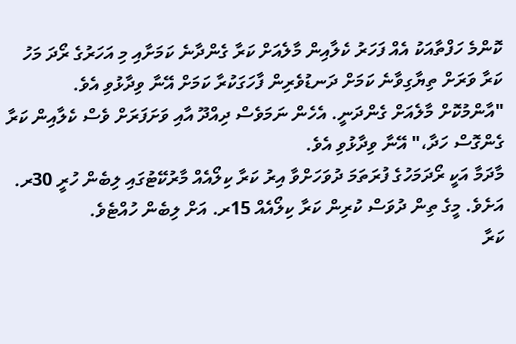ކޮންމެ ހަފްތާއަކު އެއް ފަހަރު ކެލާއިން މާލެއަށް ކަރާ ގެންދާނެ ކަމަށާއި މި އަހަރުގެ ރޯދަ މަހު ކަރާ ވަރަށް ތިޔާގިވާނެ ކަމަށް ދަނޑުވެރިން ފާހަގަކުރާ ކަމަށް އޭނާ ވިދާޅުވި އެވެ.
"އާންމުކޮށް މާލެއަށް ގެންދަނީ. އެހެން ނަމަވެސް ދިއްދޫ އާއި ވަށަފަރަށް ވެސް ކެލާއިން ކަރާ ގެންގޮސް ހަދާ،" އޭނާ ވިދާޅުވި އެވެ.
މާދަމާ އަކީ ރޯދަމަހުގެ ފުރަތަމަ ދުވަހަށްވާ އިރު ކަރާ ކިލޯއެއް މާރުކޭޓުގައި ލިބެން ހުރީ 30ރ. އަށެވެ. މީގެ ތިން ދުވަސް ކުރިން ކަރާ ކިލޯއެއް 15ރ. އަށް ލިބެން ހުއްޓެވެ.
ކަރާ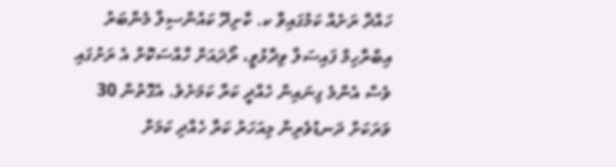ހައްދާ ރަށެއް ކަމުގައިވާ ކ. ކާށިދޫ ކައުންސިލް މެންބަރު އިބްރާހިމް ފައިސަލް ވިދާޅުވީ، ރޯދައަށް ހާއްސަކޮށް އެ ރަށުގައި ވެސް އެންމެ ގިނައިން ހެއްދީ ކަރާ ކަމަށެވެ. އެގޮތުން 30 ވަރަކަށް ދަނޑުވެރިން މިއަހަރު ކަރާ ހެއްދި ކަމަށް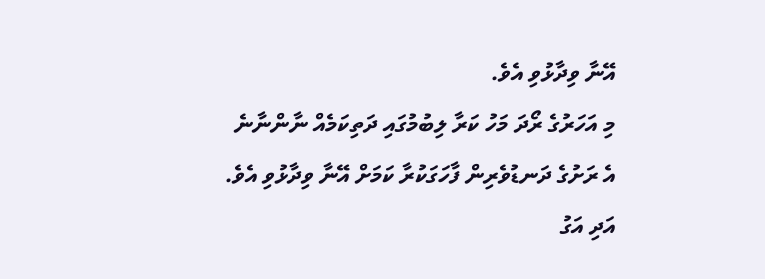އޭނާ ވިދާޅުވި އެވެ.
މި އަހަރުގެ ރޯދަ މަހު ކަރާ ލިބުމުގައި ދަތިކަމެއް ނާންނާނެ އެ ރަށުގެ ދަނޑުވެރިން ފާހަގަކުރާ ކަމަށް އޭނާ ވިދާޅުވި އެވެ. އަދި އަގު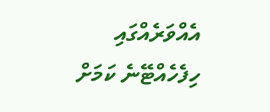އެއްވަރެއްގައި ހިފެހެއްޓޭނެ ކަމަށް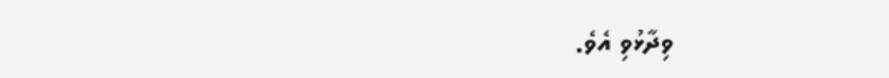ވިދާޅުވި އެވެ.